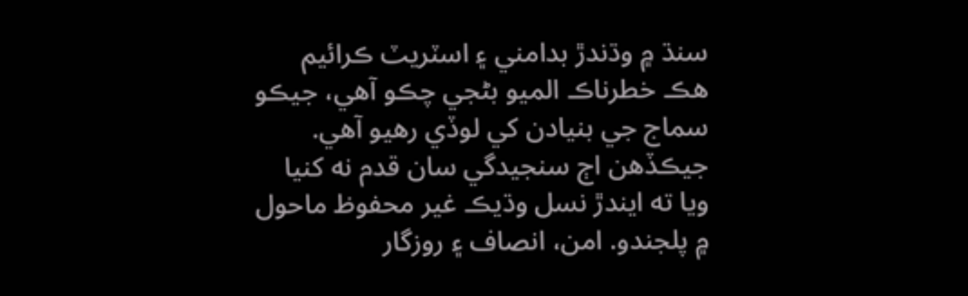سنڌ ۾ وڌندڙ بدامني ۽ اسٽريٽ ڪرائيم هڪ خطرناڪ الميو بڻجي چڪو آهي، جيڪو سماج جي بنيادن کي لوڏي رهيو آهي. جيڪڏهن اڄ سنجيدگي سان قدم نه کنيا ويا ته ايندڙ نسل وڌيڪ غير محفوظ ماحول ۾ پلجندو. امن، انصاف ۽ روزگار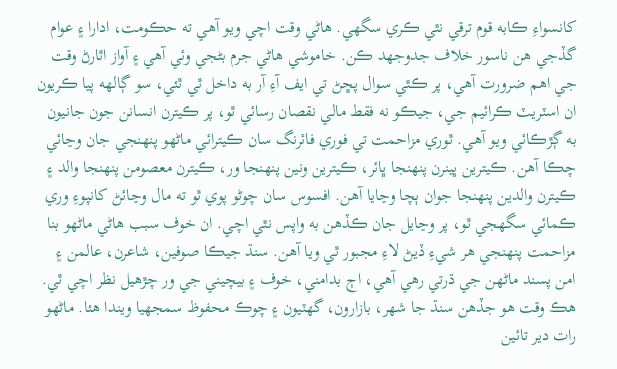کانسواءِ ڪابه قوم ترقي نٿي ڪري سگهي. هاڻي وقت اچي ويو آهي ته حڪومت، ادارا ۽ عوام گڏجي هن ناسور خلاف جدوجهد ڪن. خاموشي هاڻي جرم بڻجي وئي آهي ۽ آواز اٿارڻ وقت جي اهم ضرورت آهي، پر ڪٿي سوال پڇڻ تي ايف آءِ آر به داخل ٿي ٿئي، سو ڳالهه پيا ڪريون ان اسٽريٽ ڪرائيم جي، جيڪو نه فقط مالي نقصان رسائي ٿو، پر ڪيترن انسانن جون جانيون به ڳڙڪائي ويو آهي. ٿوري مزاحمت تي فوري فائرنگ سان ڪيترائي ماڻهو پنهنجي جان وڃائي چڪا آهن. ڪيترين ڀينرن پنهنجا ڀائر، ڪيترين ونين پنهنجا ور، ڪيترن معصومن پنهنجا والد ۽ ڪيترن والدين پنهنجا جوان ٻچا وڃايا آهن. افسوس سان چوڻو پوي ٿو ته مال وڃائڻ کانپوءِ وري ڪمائي سگهجي ٿو، پر وڃايل جان ڪڏهن به واپس نٿي اچي. ان خوف سبب هاڻي ماڻهو بنا مزاحمت پنهنجي هر شيءِ ڏيڻ لاءِ مجبور ٿي ويا آهن. سنڌ جيڪا صوفين، شاعرن، عالمن ۽ امن پسند ماڻهن جي ڌرتي رهي آهي، اڄ بدامني، خوف ۽ بيچيني جي ور چڙهيل نظر اچي ٿي. هڪ وقت هو جڏهن سنڌ جا شهر، بازارون، گهٽيون ۽ چوڪ محفوظ سمجهيا ويندا هئا. ماڻهو رات دير تائين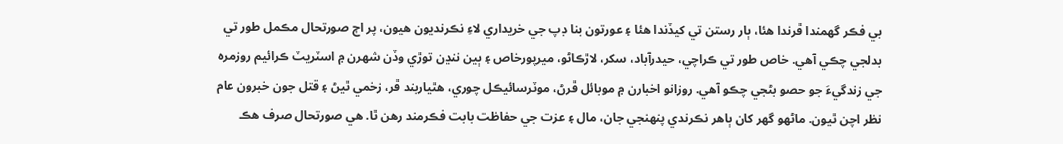بي فڪر گهمندا ڦرندا هئا، ٻار رستن تي کيڏندا هئا ۽ عورتون بنا ڊپ جي خريداري لاءِ نڪرنديون هيون، پر اڄ صورتحال مڪمل طور تي بدلجي چڪي آهي. خاص طور تي ڪراچي، حيدرآباد، سکر، لاڙڪاڻو، ميرپورخاص ۽ ٻين ننڍن توڙي وڏن شهرن ۾ اسٽريٽ ڪرائيم روزمره جي زندگيءَ جو حصو بڻجي چڪو آهي. روزانو اخبارن ۾ موبائل ڦرڻ، موٽرسائيڪل چوري، هٿياربند ڦر، زخمي ٿيڻ ۽ قتل جون خبرون عام نظر اچن ٿيون. ماڻهو گهر کان ٻاهر نڪرندي پنهنجي جان، مال ۽ عزت جي حفاظت بابت فڪرمند رهن ٿا. هي صورتحال صرف هڪ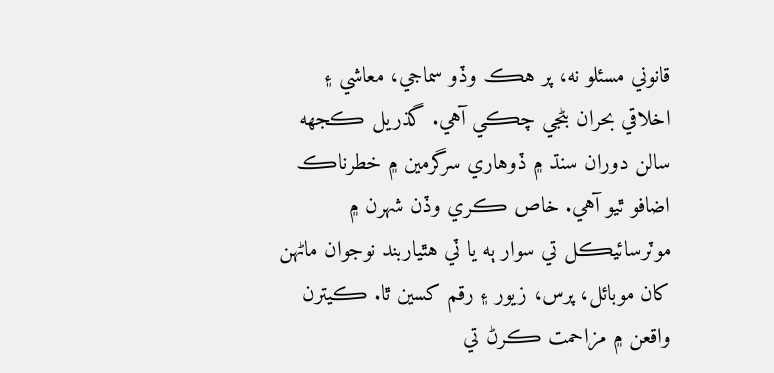قانوني مسئلو نه، پر هڪ وڏو سماجي، معاشي ۽ اخلاقي بحران بڻجي چڪي آهي. گذريل ڪجهه سالن دوران سنڌ ۾ ڏوهاري سرگرمين ۾ خطرناڪ اضافو ٿيو آهي. خاص ڪري وڏن شهرن ۾ موٽرسائيڪل تي سوار ٻه يا ٽي هٿياربند نوجوان ماڻهن کان موبائل، پرس، زيور ۽ رقم کسين ٿا. ڪيترن واقعن ۾ مزاحمت ڪرڻ تي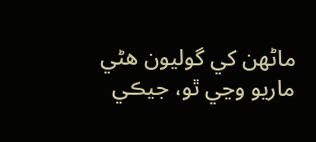ماڻهن کي گوليون هڻي ماريو وڃي ٿو، جيڪي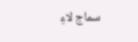سماج لاءِ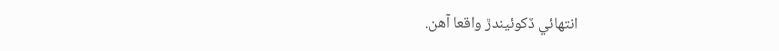انتهائي ڏکوئيندڙ واقعا آهن.